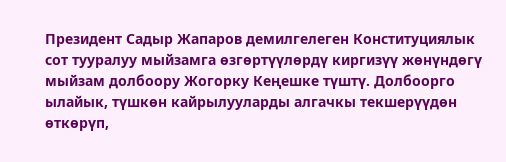Президент Садыр Жапаров демилгелеген Конституциялык сот тууралуу мыйзамга өзгөртүүлөрдү киргизүү жөнүндөгү мыйзам долбоору Жогорку Кеңешке түштү. Долбоорго ылайык, түшкөн кайрылууларды алгачкы текшерүүдөн өткөрүп,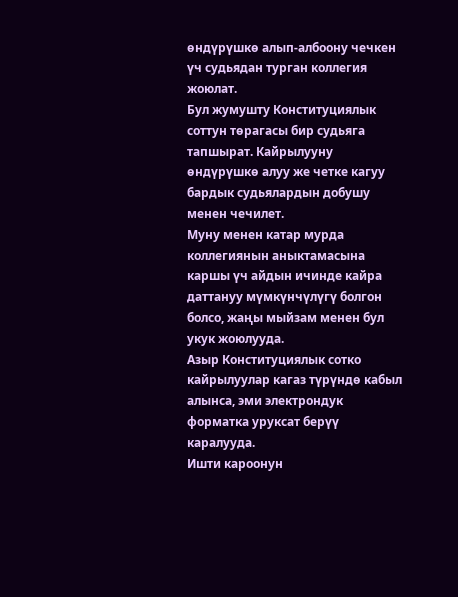өндүрүшкө алып-албоону чечкен үч судьядан турган коллегия жоюлат.
Бул жумушту Конституциялык соттун төрагасы бир судьяга тапшырат. Кайрылууну өндүрүшкө алуу же четке кагуу бардык судьялардын добушу менен чечилет.
Муну менен катар мурда коллегиянын аныктамасына каршы үч айдын ичинде кайра даттануу мүмкүнчүлүгү болгон болсо, жаңы мыйзам менен бул укук жоюлууда.
Азыр Конституциялык сотко кайрылуулар кагаз түрүндө кабыл алынса, эми электрондук форматка уруксат берүү каралууда.
Ишти кароонун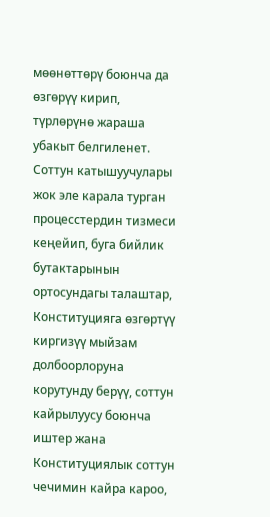мөөнөттөрү боюнча да өзгөрүү кирип, түрлөрүнө жараша убакыт белгиленет.
Соттун катышуучулары жок эле карала турган процесстердин тизмеси кеңейип, буга бийлик бутактарынын ортосундагы талаштар, Конституцияга өзгөртүү киргизүү мыйзам долбоорлоруна корутунду берүү, соттун кайрылуусу боюнча иштер жана Конституциялык соттун чечимин кайра кароо,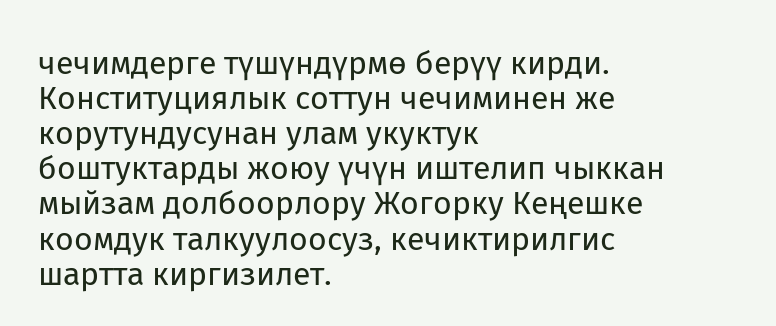чечимдерге түшүндүрмө берүү кирди.
Конституциялык соттун чечиминен же корутундусунан улам укуктук боштуктарды жоюу үчүн иштелип чыккан мыйзам долбоорлору Жогорку Кеңешке коомдук талкуулоосуз, кечиктирилгис шартта киргизилет.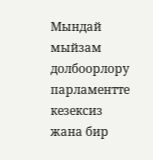Мындай мыйзам долбоорлору парламентте кезексиз жана бир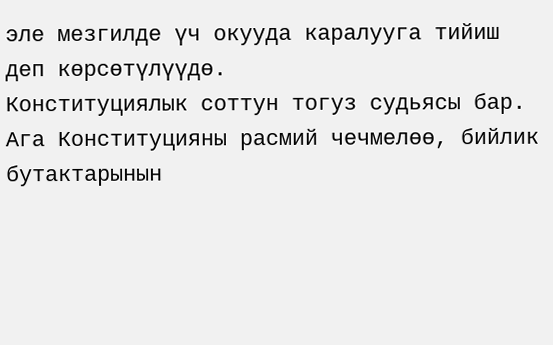эле мезгилде үч окууда каралууга тийиш деп көрсөтүлүүдө.
Конституциялык соттун тогуз судьясы бар. Ага Конституцияны расмий чечмелөө, бийлик бутактарынын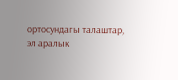ортосундагы талаштар, эл аралык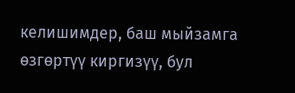келишимдер, баш мыйзамга өзгөртүү киргизүү, бул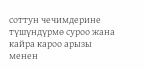соттун чечимдерине түшүндүрмө суроо жана кайра кароо арызы менен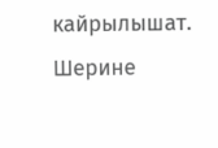кайрылышат.
Шерине